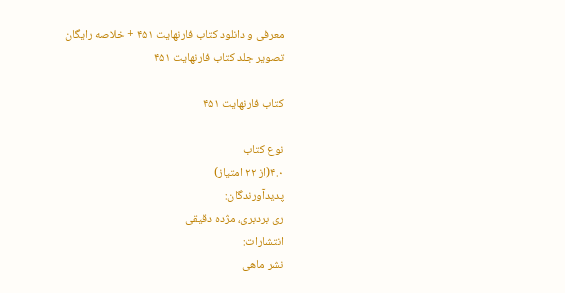معرفی و دانلود کتاب فارنهایت ۴۵۱ + خلاصه رایگان
تصویر جلد کتاب فارنهایت ۴۵۱

کتاب فارنهایت ۴۵۱

نوع کتاب
۴.۰(از ۲۲ امتیاز)
پدیدآورندگان:
ری بردبری، مژده دقیقی
انتشارات:
نشر ماهی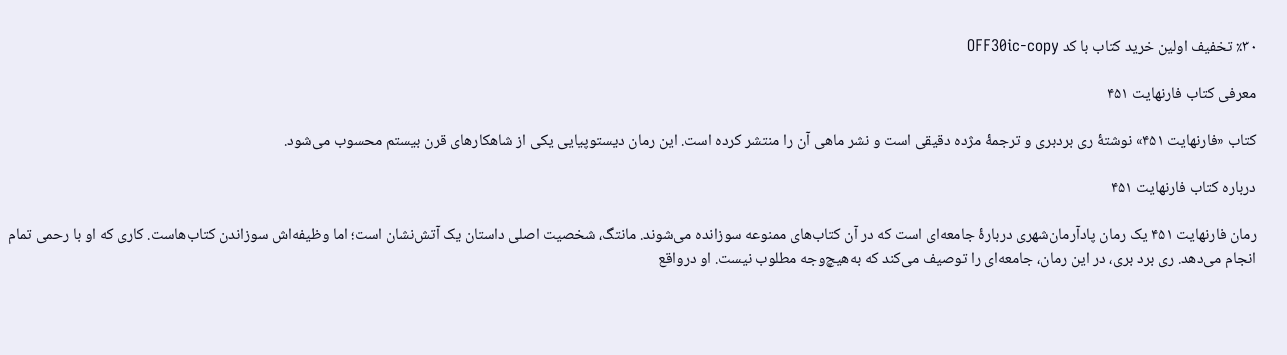٪۳۰ تخفیف اولین خرید کتاب با کد OFF30ic-copy

معرفی کتاب فارنهایت ۴۵۱

کتاب «فارنهایت ۴۵۱» نوشتۀ ری بردبری و ترجمۀ مژده دقیقی است و نشر ماهی آن را منتشر کرده است. این رمان دیستوپیایی یکی از شاهکارهای قرن بیستم محسوب می‌شود.

درباره کتاب فارنهایت ۴۵۱

رمان فارنهایت ۴۵۱ یک رمان پادآرمان‌شهری دربارۀ جامعه‌ای است که در آن کتاب‌های ممنوعه سوزانده می‌شوند. مانتگ، شخصیت اصلی داستان یک آتش‌نشان است؛ اما وظیفه‌اش سوزاندن کتاب‌هاست. کاری که او با رحمی تمام انجام می‌دهد. ری برد بری، در این رمان، جامعه‌ای را توصیف می‌کند که به‌هیچ‌وجه مطلوب نیست. او درواقع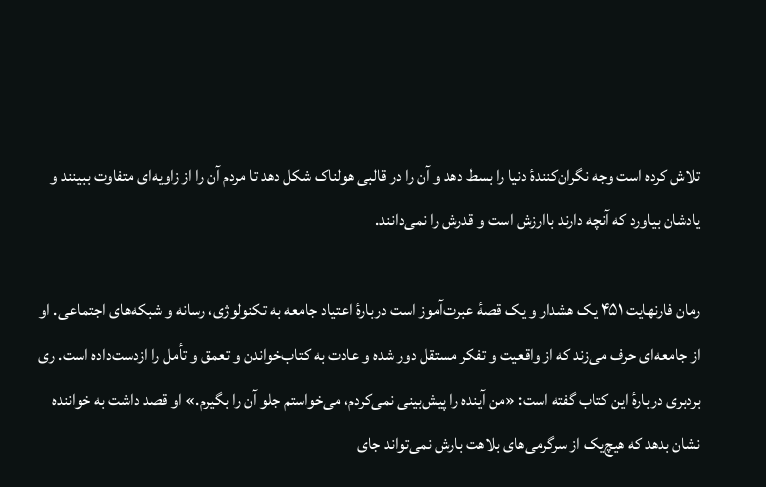تلاش کرده است وجه نگران‌کنندۀ دنیا را بسط دهد و آن را در قالبی هولناک شکل دهد تا مردم آن را از زاویه‌ای متفاوت ببینند و یادشان بیاورد که آنچه دارند باارزش است و قدرش را نمی‌دانند.

رمان فارنهایت ۴۵۱ یک هشدار و یک قصۀ عبرت‌آموز است دربارۀ اعتیاد جامعه به تکنولوژی، رسانه و شبکه‌های اجتماعی. او از جامعه‌ای حرف می‌زند که از واقعیت و تفکر مستقل دور شده و عادت به کتاب‌خواندن و تعمق و تأمل را ازدست‌داده است. ری بردبری دربارهٔ این کتاب گفته است: «من آینده را پیش‌بینی نمی‌کردم، می‌خواستم جلو آن را بگیرم.» او قصد داشت به خواننده نشان بدهد که هیچ‌یک از سرگرمی‌های بلاهت بارش نمی‌تواند جای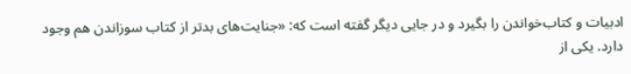ادبیات و کتاب‌خواندن را بگیرد و در جایی دیگر گفته است که: «جنایت‌های بدتر از کتاب سوزاندن هم وجود دارد. یکی از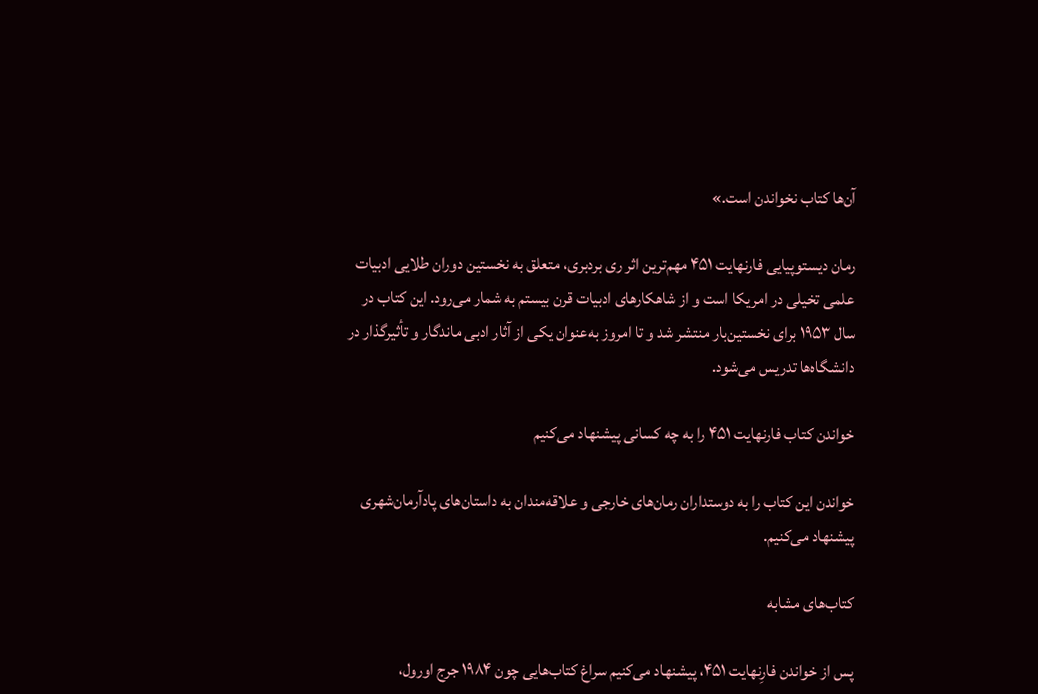آن‌ها کتاب نخواندن است.»

رمان دیستوپیایی فارنهایت ۴۵۱ مهم‌ترین اثر ری بردبری، متعلق به نخستین دوران طلایی ادبیات علمی تخیلی در امریکا است و از شاهکارهای ادبیات قرن بیستم به شمار می‌رود. این کتاب در سال ۱۹۵۳ برای نخستین‌بار منتشر شد و تا امروز به‌عنوان یکی از آثار ادبی ماندگار و تأثیرگذار در دانشگاه‌ها تدریس می‌شود.

خواندن کتاب فارنهایت ۴۵۱ را به چه کسانی پیشنهاد می‌کنیم

خواندن این کتاب را به دوستداران رمان‌های خارجی و علاقه‌مندان به داستان‌های پادآرمان‌شهری پیشنهاد می‌کنیم.

کتاب‌های مشابه

پس از خواندن فارِنهایت ۴۵۱، پیشنهاد می‌کنیم سراغ کتاب‌هایی چون ۱۹۸۴ جرج اورول،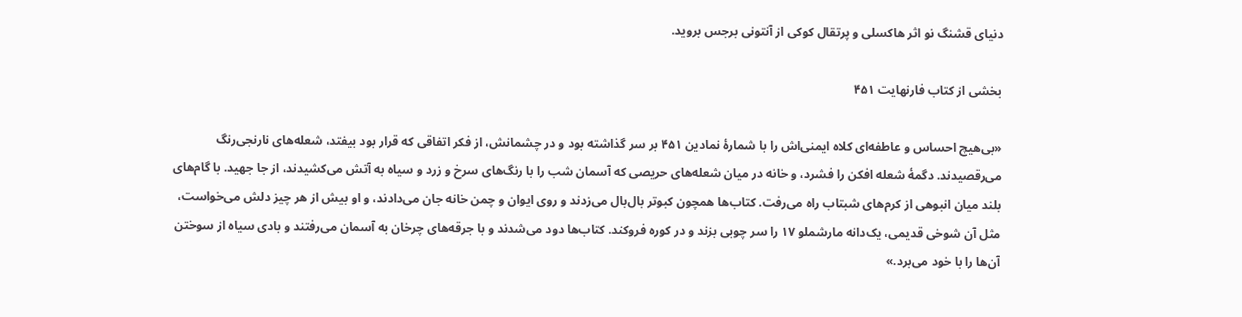دنیای قشنگ نو اثر هاکسلی و پرتقال کوکی از آنتونی برجس بروید.

بخشی از کتاب فارنهایت ۴۵۱

«بی‌هیچ احساس و عاطفه‌ای کلاه ایمنی‌اش را با شمارهٔ نمادین ۴۵۱ بر سر گذاشته بود و در چشمانش، از فکر اتفاقی که قرار بود بیفتد، شعله‌های نارنجی‌رنگ می‌رقصیدند. دگمهٔ شعله افکن را فشرد، و خانه در میان شعله‌های حریصی که آسمان شب را با رنگ‌های سرخ و زرد و سیاه به آتش می‌کشیدند، از جا جهید. با گام‌های بلند میان انبوهی از کرم‌های شبتاب راه می‌رفت. کتاب‌ها همچون کبوتر بال‌بال می‌زدند و روی ایوان و چمن خانه جان می‌دادند، و او بیش از هر چیز دلش می‌خواست، مثل آن شوخی قدیمی، یک‌دانه مارشملو ۱۷ را سر چوبی بزند و در کوره فروکند. کتاب‌ها دود می‌شدند و با جرقه‌های چرخان به آسمان می‌رفتند و بادی سیاه از سوختن آن‌ها را با خود می‌برد.»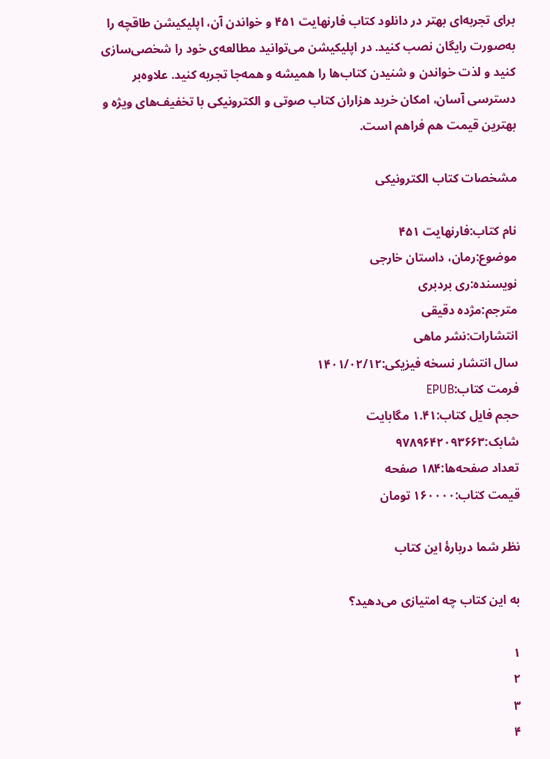برای تجربه‌ای بهتر در دانلود کتاب فارنهایت ۴۵۱ و خواندن آن، اپلیکیشن طاقچه را به‌صورت رایگان نصب کنید. در اپلیکیشن می‌توانید مطالعه‌ی خود را شخصی‌سازی کنید و لذت خواندن و شنیدن کتاب‌ها را همیشه و همه‌جا تجربه کنید. علاوه‌بر دسترسی آسان، امکان خرید هزاران کتاب صوتی و الکترونیکی با تخفیف‌های ویژه و بهترین قیمت هم فراهم است.

مشخصات کتاب الکترونیکی

نام کتاب:فارنهایت ۴۵۱
موضوع:رمان، داستان خارجی
نویسنده:ری بردبری
مترجم:مژده دقیقی
انتشارات:نشر ماهی
سال انتشار نسخه فیزیکی:۱۴۰۱/۰۲/۱۲
فرمت کتاب:EPUB
حجم فایل کتاب:۱.۴۱ مگابایت
شابک:۹۷۸۹۶۴۲۰۹۳۶۶۳
تعداد صفحه‌ها:۱۸۴ صفحه
قیمت کتاب:۱۶۰۰۰۰ تومان

نظر شما دربارهٔ این کتاب

به این کتاب چه امتیازی می‌دهید؟

۱
۲
۳
۴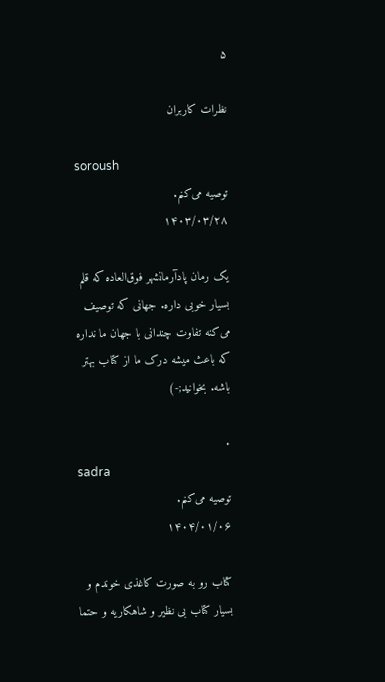۵

نظرات کاربران

soroush
توصیه می‌کنم.
۱۴۰۳/۰۳/۲۸

یک رمان پادآرمانشهر فوق‌العاده که قلم بسیار خوبی داره. جهانی که توصیف می‌کنه تفاوت چندانی با جهان ما نداره که باعث میشه درک ما از کتاب بهتر باشه. بخوانید;-)

۰
sadra
توصیه می‌کنم.
۱۴۰۴/۰۱/۰۶

کتاب رو به صورت کاغذی خوندم و بسیار کتاب بی نظیر و شاهکاریه و حتما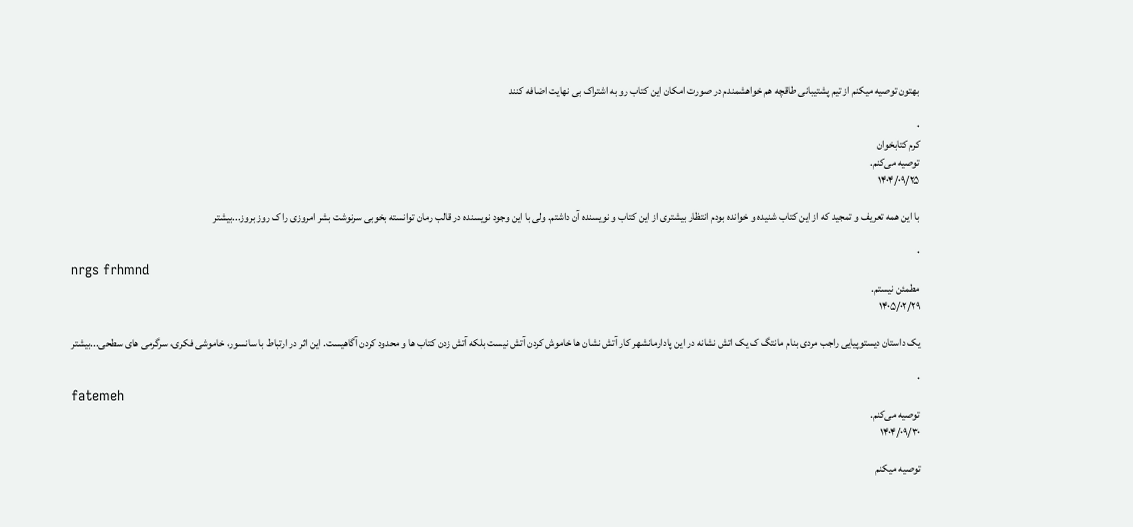بهتون توصیه میکنم از تیم پشتیبانی طاقچه هم خواهشمندم در صورت امکان این کتاب رو به اشتراک بی نهایت اضافه کنند

۰
کرم کتابخوان
توصیه می‌کنم.
۱۴۰۴/۰۹/۲۵

با این همه تعریف و تمجید که از این کتاب شنیده و خوانده بودم انتظار بیشتری از این کتاب و نویسنده آن داشتم. ولی با این وجود نویسنده در قالب رمان توانسته بخوبی سرنوشت بشر امروزی را ک روز بروز...بیشتر

۰
nrgs frhmnd
مطمئن نیستم.
۱۴۰۵/۰۲/۲۹

یک داستان دیستوپیایی راجب مردی بنام مانتگ ک یک اتش نشانه در این پادارمانشهر کار آتش نشان ها خاموش کردن آتش نیست بلکه آتش زدن کتاب ها و محدود کردن آگاهیست. این اثر در ارتباط با سانسور، خاموشی فکری، سرگرمی های سطحی...بیشتر

۰
fatemeh
توصیه می‌کنم.
۱۴۰۴/۰۹/۳۰

توصیه میکنم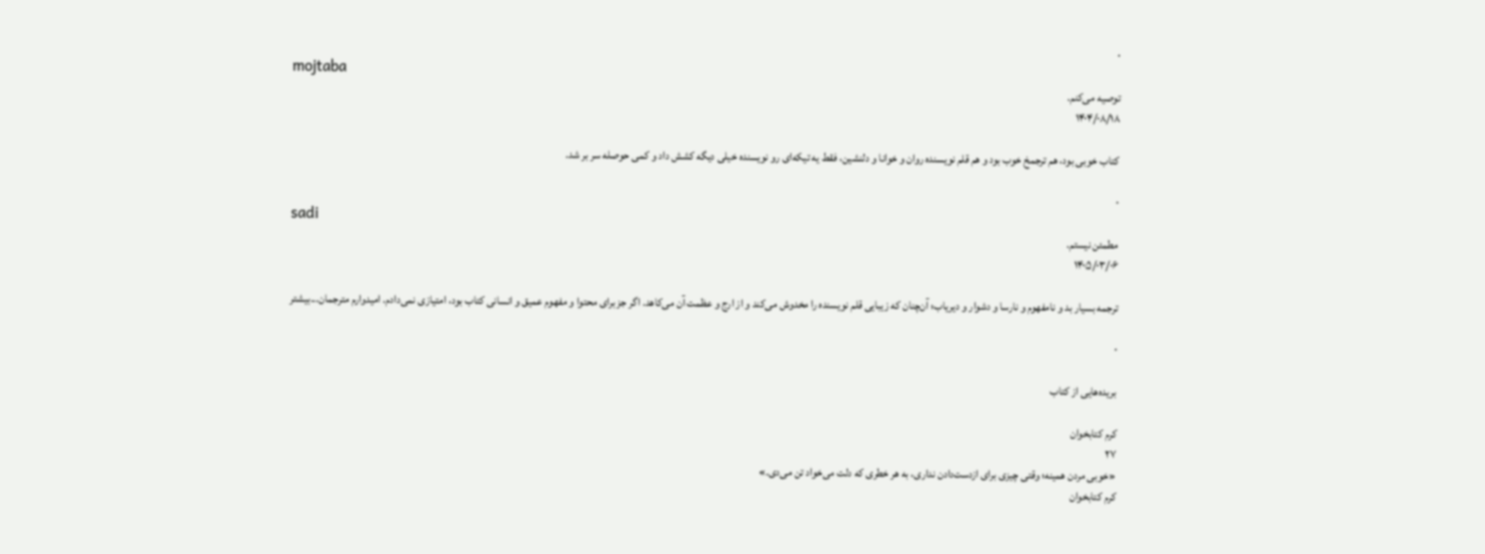۰
mojtaba
توصیه می‌کنم.
۱۴۰۴/۰۸/۱۸

کتاب خوبی بود، هم ترجمخ خوب بود و هم قلم نویسنده روان و خوانا و دلنشین، فقط یه تیکه‌ای رو نویسنده خیلی دیگه کشش داد و کمی حوصله‌ سر بر شد.

۰
sadi
مطمئن نیستم.
۱۴۰۵/۰۳/۰۶

ترجمه بسیار بد و نامفهوم و نارسا و دشوار و دیریاب؛ آن‌چنان که زیبایی قلم نویسنده را مخدوش می‌کند و از ارج و عظمت آن می‌کاهد. اگر جز برای محتوا و مفهوم عمیق و انسانی کتاب بود، امتیازی نمی‌دادم. امیدوارم مترجمان...بیشتر

۰

بریده‌هایی از کتاب

کرم کتابخوان
۲۷
«خوبی مردن همینه؛ وقتی چیزی برای ازدست‌دادن نداری، به هر خطری که دلت می‌خواد تن می‌دی.»
کرم کتابخوان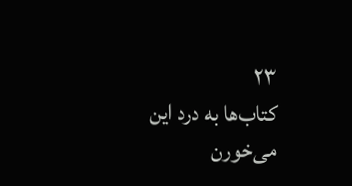۲۳
کتاب‌ها به درد این می‌خورن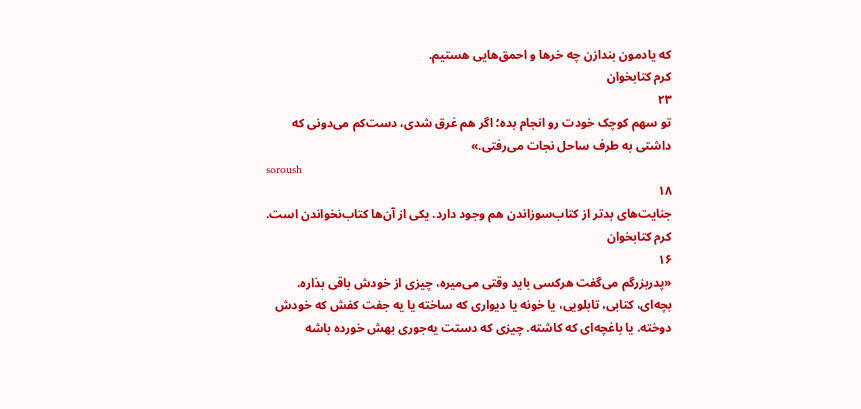که یادمون بندازن چه خرها و احمق‌هایی هستیم.
کرم کتابخوان
۲۳
تو سهم کوچک خودت رو انجام بده؛ اگر هم غرق شدی، دست‌کم می‌دونی که داشتی به طرف ساحل نجات می‌رفتی.»
soroush
۱۸
جنایت‌های بدتر از کتاب‌سوزاندن هم وجود دارد. یکی از آن‌ها کتاب‌نخواندن است.
کرم کتابخوان
۱۶
«پدربزرگم می‌گفت هرکسی باید وقتی می‌میره، چیزی از خودش باقی بذاره. بچه‌ای، کتابی، تابلویی، یا خونه یا دیواری که ساخته یا یه جفت کفش که خودش دوخته. یا باغچه‌ای که کاشته. چیزی که دستت یه‌جوری بهش خورده باشه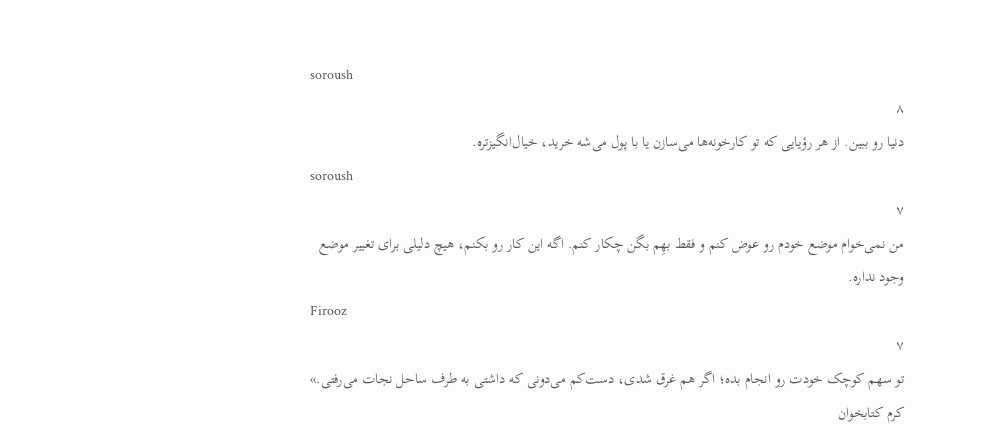soroush
۸
دنیا رو ببین. از هر رؤیایی که تو کارخونه‌ها می‌سازن یا با پول می‌شه خرید، خیال‌انگیزتره.
soroush
۷
من نمی‌خوام موضع خودم رو عوض کنم و فقط بهِم بگن چکار کنم. اگه این کار رو بکنم، هیچ دلیلی برای تغییر موضع وجود نداره.
Firooz
۷
تو سهم کوچک خودت رو انجام بده؛ اگر هم غرق شدی، دست‌کم می‌دونی که داشتی به طرف ساحل نجات می‌رفتی.»
کرم کتابخوان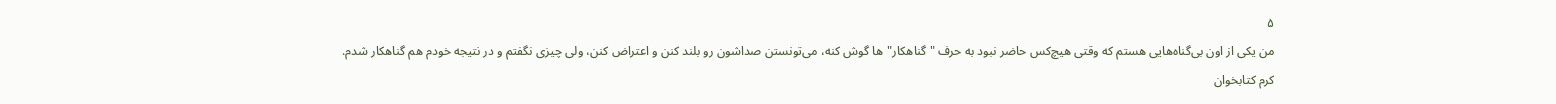۵
من یکی از اون بی‌گناه‌هایی هستم که وقتی هیچ‌کس حاضر نبود به حرف " گناهکار"ها گوش کنه، می‌تونستن صداشون رو بلند کنن و اعتراض کنن، ولی چیزی نگفتم و در نتیجه خودم هم گناهکار شدم.
کرم کتابخوان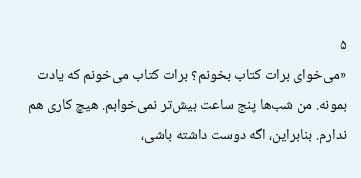۵
«می‌خوای برات کتاب بخونم؟ برات کتاب می‌خونم که یادت بمونه. من شب‌ها پنج ساعت بیش‌تر نمی‌خوابم. هیچ کاری هم ندارم. بنابراین، اگه دوست داشته باشی،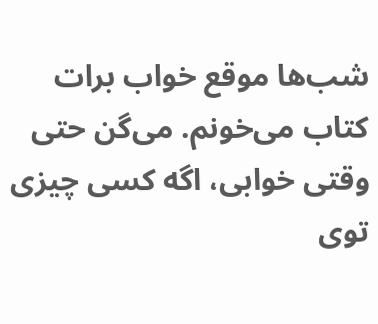شب‌ها موقع خواب برات کتاب می‌خونم. می‌گن حتی وقتی خوابی، اگه کسی چیزی توی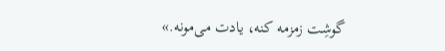گوشِت زمزمه کنه، یادت می‌مونه.»